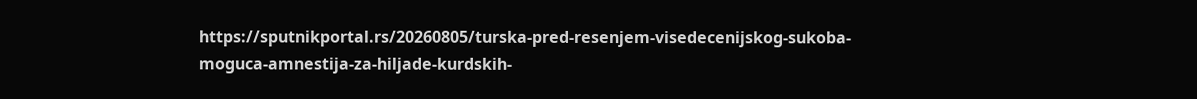https://sputnikportal.rs/20260805/turska-pred-resenjem-visedecenijskog-sukoba-moguca-amnestija-za-hiljade-kurdskih-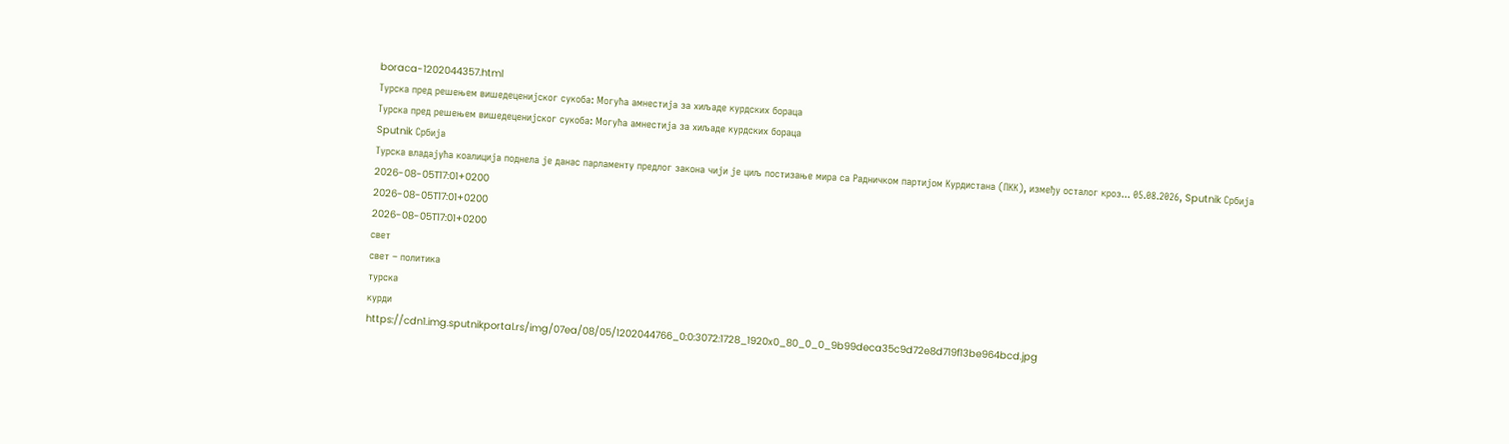boraca-1202044357.html
Турска пред решењем вишедеценијског сукоба: Могућа амнестија за хиљаде курдских бораца
Турска пред решењем вишедеценијског сукоба: Могућа амнестија за хиљаде курдских бораца
Sputnik Србија
Турска владајућа коалиција поднела је данас парламенту предлог закона чији је циљ постизање мира са Радничком партијом Курдистана (ПКК), између осталог кроз... 05.08.2026, Sputnik Србија
2026-08-05T17:01+0200
2026-08-05T17:01+0200
2026-08-05T17:01+0200
свет
свет – политика
турска
курди
https://cdn1.img.sputnikportal.rs/img/07ea/08/05/1202044766_0:0:3072:1728_1920x0_80_0_0_9b99deca35c9d72e8d719f13be964bcd.jpg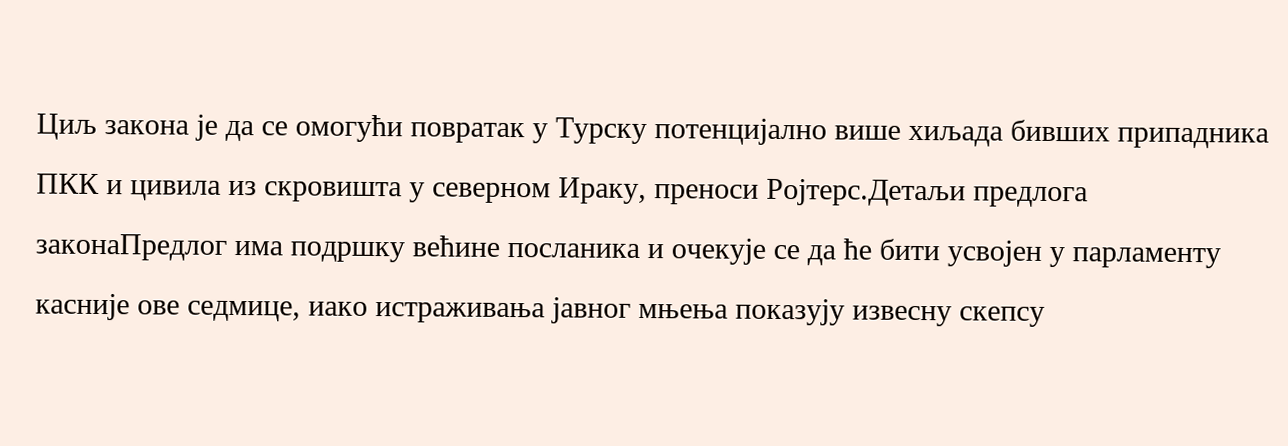Циљ закона је да се омогући повратак у Турску потенцијално више хиљада бивших припадника ПКК и цивила из скровишта у северном Ираку, преноси Ројтерс.Детаљи предлога законаПредлог има подршку већине посланика и очекује се да ће бити усвојен у парламенту касније ове седмице, иако истраживања јавног мњења показују извесну скепсу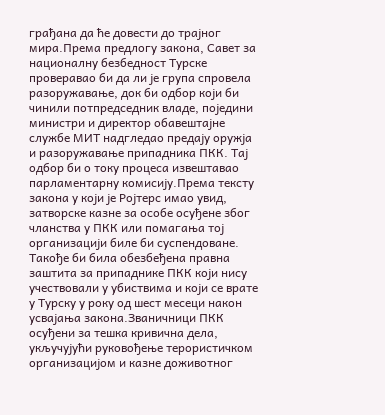грађана да ће довести до трајног мира.Према предлогу закона, Савет за националну безбедност Турске проверавао би да ли је група спровела разоружавање, док би одбор који би чинили потпредседник владе, поједини министри и директор обавештајне службе МИТ надгледао предају оружја и разоружавање припадника ПКК. Тај одбор би о току процеса извештавао парламентарну комисију.Према тексту закона у који је Ројтерс имао увид, затворске казне за особе осуђене због чланства у ПКК или помагања тој организацији биле би суспендоване. Такође би била обезбеђена правна заштита за припаднике ПКК који нису учествовали у убиствима и који се врате у Турску у року од шест месеци након усвајања закона.Званичници ПКК осуђени за тешка кривична дела, укључујући руковођење терористичком организацијом и казне доживотног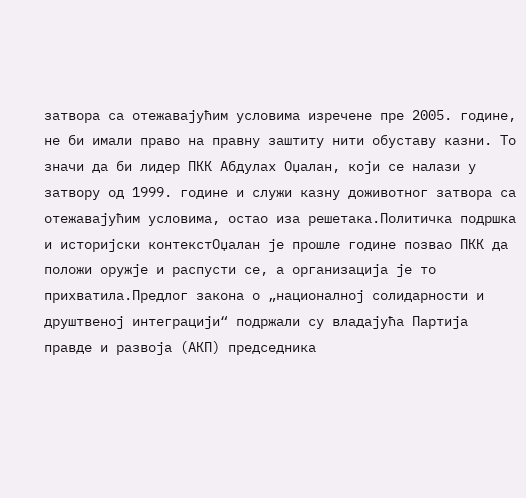затвора са отежавајућим условима изречене пре 2005. године, не би имали право на правну заштиту нити обуставу казни. То значи да би лидер ПКК Абдулах Оџалан, који се налази у затвору од 1999. године и служи казну доживотног затвора са отежавајућим условима, остао иза решетака.Политичка подршка и историјски контекстОџалан је прошле године позвао ПКК да положи оружје и распусти се, а организација је то прихватила.Предлог закона о „националној солидарности и друштвеној интеграцији“ подржали су владајућа Партија правде и развоја (АКП) председника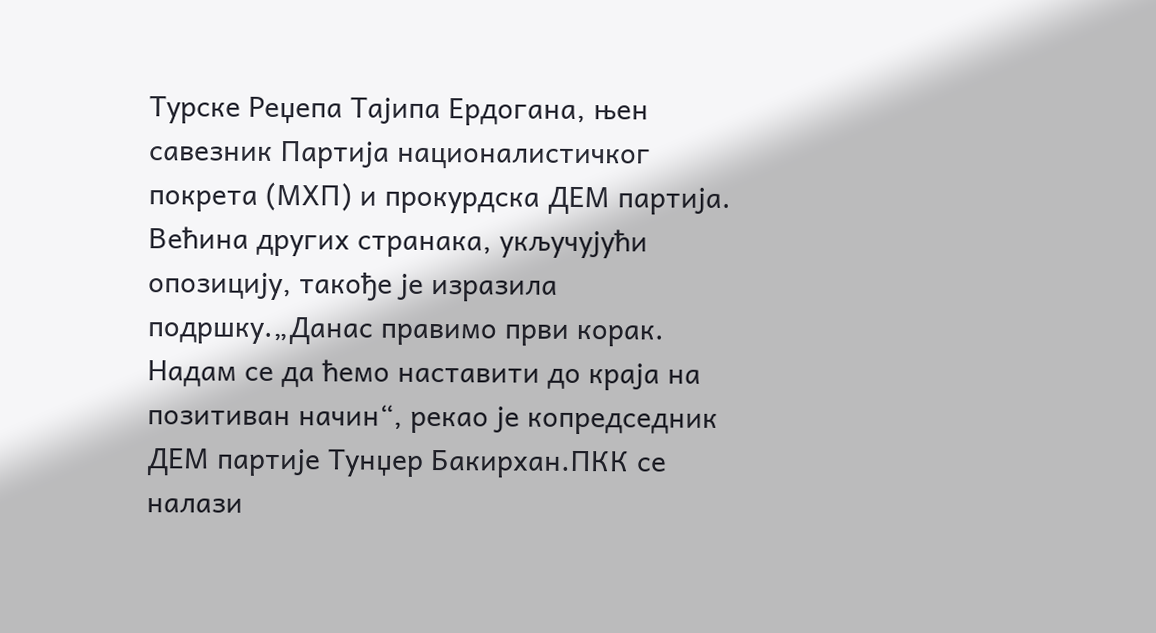Турске Реџепа Тајипа Ердогана, њен савезник Партија националистичког покрета (МХП) и прокурдска ДЕМ партија. Већина других странака, укључујући опозицију, такође је изразила подршку.„Данас правимо први корак. Надам се да ћемо наставити до краја на позитиван начин“, рекао је копредседник ДЕМ партије Тунџер Бакирхан.ПКК се налази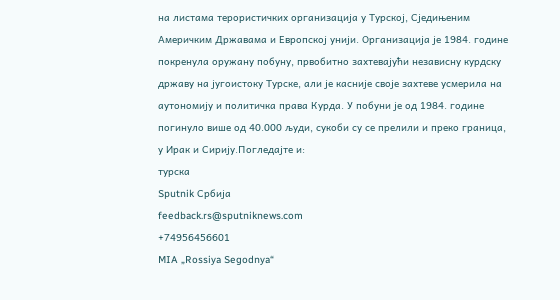на листама терористичких организација у Турској, Сједињеним Америчким Државама и Европској унији. Организација је 1984. године покренула оружану побуну, првобитно захтевајући независну курдску државу на југоистоку Турске, али је касније своје захтеве усмерила на аутономију и политичка права Курда. У побуни је од 1984. године погинуло више од 40.000 људи, сукоби су се прелили и преко граница, у Ирак и Сирију.Погледајте и:
турска
Sputnik Србија
feedback.rs@sputniknews.com
+74956456601
MIA „Rossiya Segodnya“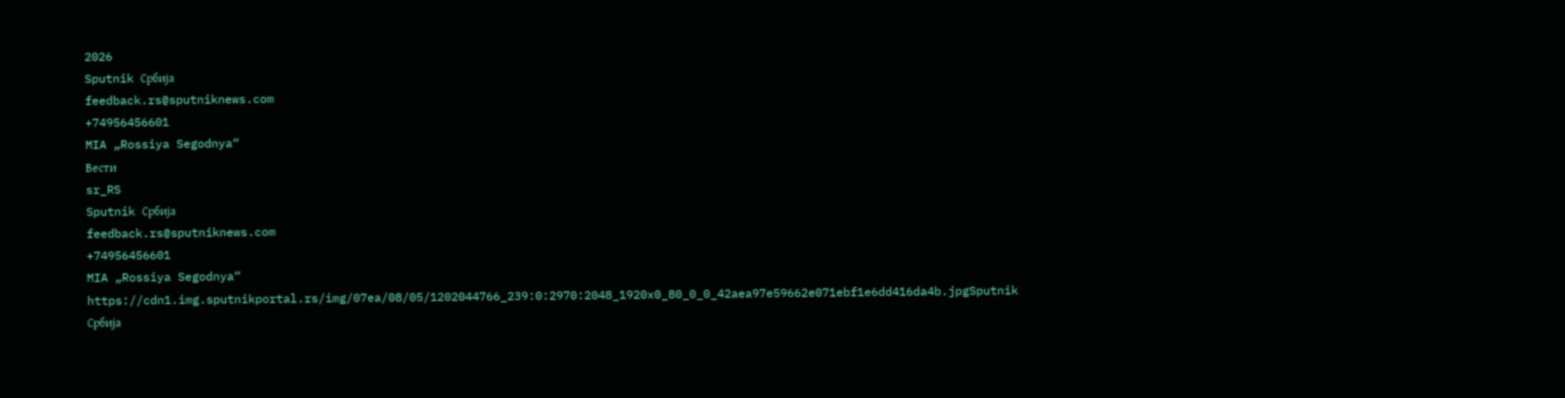2026
Sputnik Србија
feedback.rs@sputniknews.com
+74956456601
MIA „Rossiya Segodnya“
Вести
sr_RS
Sputnik Србија
feedback.rs@sputniknews.com
+74956456601
MIA „Rossiya Segodnya“
https://cdn1.img.sputnikportal.rs/img/07ea/08/05/1202044766_239:0:2970:2048_1920x0_80_0_0_42aea97e59662e071ebf1e6dd416da4b.jpgSputnik Србија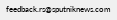feedback.rs@sputniknews.com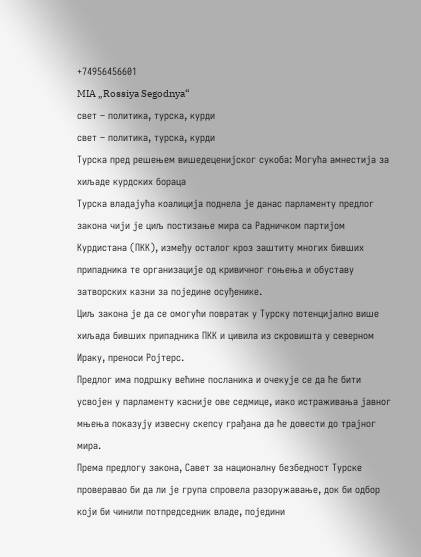+74956456601
MIA „Rossiya Segodnya“
свет – политика, турска, курди
свет – политика, турска, курди
Турска пред решењем вишедеценијског сукоба: Могућа амнестија за хиљаде курдских бораца
Турска владајућа коалиција поднела је данас парламенту предлог закона чији је циљ постизање мира са Радничком партијом Курдистана (ПКК), између осталог кроз заштиту многих бивших припадника те организације од кривичног гоњења и обуставу затворских казни за поједине осуђенике.
Циљ закона је да се омогући повратак у Турску потенцијално више хиљада бивших припадника ПКК и цивила из скровишта у северном Ираку, преноси Ројтерс.
Предлог има подршку већине посланика и очекује се да ће бити усвојен у парламенту касније ове седмице, иако истраживања јавног мњења показују извесну скепсу грађана да ће довести до трајног мира.
Према предлогу закона, Савет за националну безбедност Турске проверавао би да ли је група спровела разоружавање, док би одбор који би чинили потпредседник владе, поједини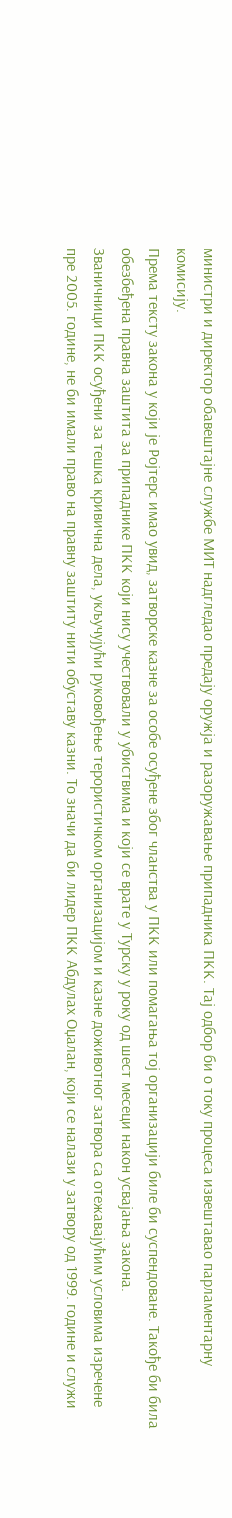министри и директор обавештајне службе МИТ надгледао предају оружја и разоружавање припадника ПКК. Тај одбор би о току процеса извештавао парламентарну комисију.
Према тексту закона у који је Ројтерс имао увид, затворске казне за особе осуђене због чланства у ПКК или помагања тој организацији биле би суспендоване. Такође би била обезбеђена правна заштита за припаднике ПКК који нису учествовали у убиствима и који се врате у Турску у року од шест месеци након усвајања закона.
Званичници ПКК осуђени за тешка кривична дела, укључујући руковођење терористичком организацијом и казне доживотног затвора са отежавајућим условима изречене пре 2005. године, не би имали право на правну заштиту нити обуставу казни. То значи да би лидер ПКК Абдулах Оџалан, који се налази у затвору од 1999. године и служи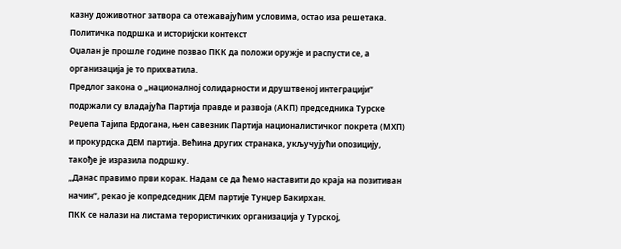казну доживотног затвора са отежавајућим условима, остао иза решетака.
Политичка подршка и историјски контекст
Оџалан је прошле године позвао ПКК да положи оружје и распусти се, а организација је то прихватила.
Предлог закона о „националној солидарности и друштвеној интеграцији“ подржали су владајућа Партија правде и развоја (АКП) председника Турске Реџепа Тајипа Ердогана, њен савезник Партија националистичког покрета (МХП) и прокурдска ДЕМ партија. Већина других странака, укључујући опозицију, такође је изразила подршку.
„Данас правимо први корак. Надам се да ћемо наставити до краја на позитиван начин“, рекао је копредседник ДЕМ партије Тунџер Бакирхан.
ПКК се налази на листама терористичких организација у Турској,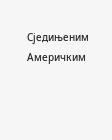Сједињеним Америчким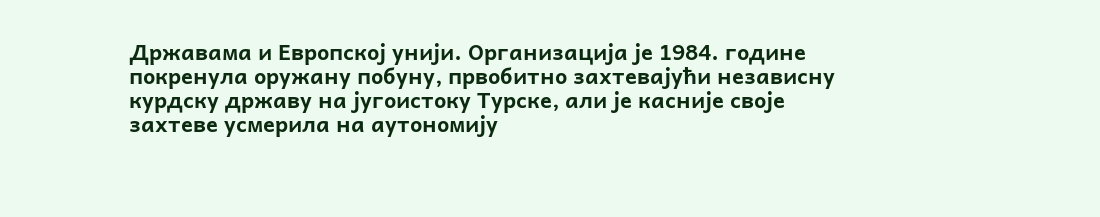Државама и Европској унији. Организација је 1984. године покренула оружану побуну, првобитно захтевајући независну курдску државу на југоистоку Турске, али је касније своје захтеве усмерила на аутономију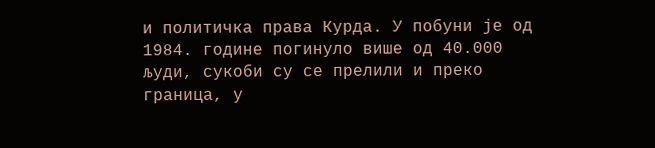и политичка права Курда. У побуни је од 1984. године погинуло више од 40.000 људи, сукоби су се прелили и преко граница, у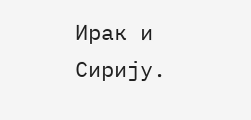Ирак и Сирију.